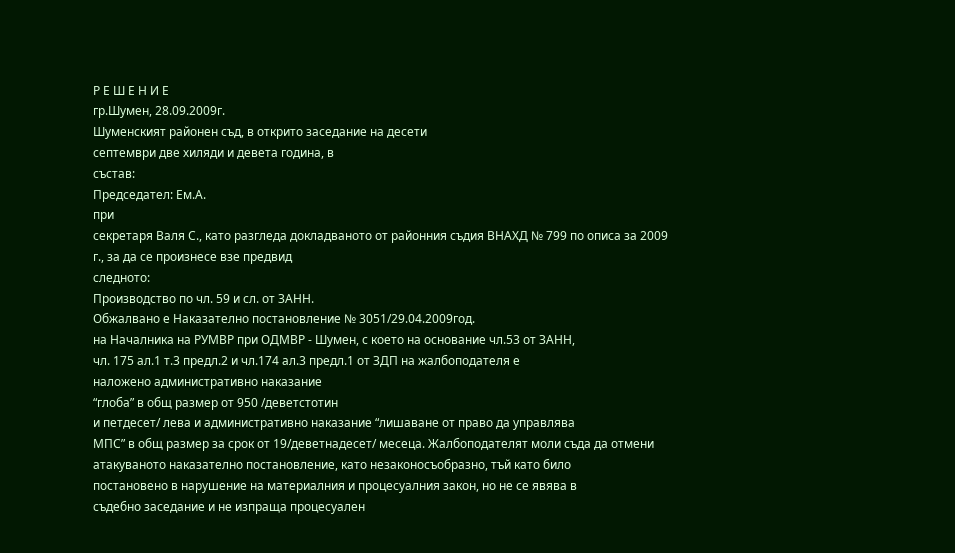Р Е Ш Е Н И Е
гр.Шумен, 28.09.2009г.
Шуменският районен съд, в открито заседание на десети
септември две хиляди и девета година, в
състав:
Председател: Ем.А.
при
секретаря Валя С., като разгледа докладваното от районния съдия ВНАХД № 799 по описа за 2009 г., за да се произнесе взе предвид
следното:
Производство по чл. 59 и сл. от ЗАНН.
Обжалвано е Наказателно постановление № 3051/29.04.2009год.
на Началника на РУМВР при ОДМВР - Шумен, с което на основание чл.53 от ЗАНН,
чл. 175 ал.1 т.3 предл.2 и чл.174 ал.3 предл.1 от ЗДП на жалбоподателя е
наложено административно наказание
“глоба” в общ размер от 950 /деветстотин
и петдесет/ лева и административно наказание “лишаване от право да управлява
МПС” в общ размер за срок от 19/деветнадесет/ месеца. Жалбоподателят моли съда да отмени
атакуваното наказателно постановление, като незаконосъобразно, тъй като било
постановено в нарушение на материалния и процесуалния закон, но не се явява в
съдебно заседание и не изпраща процесуален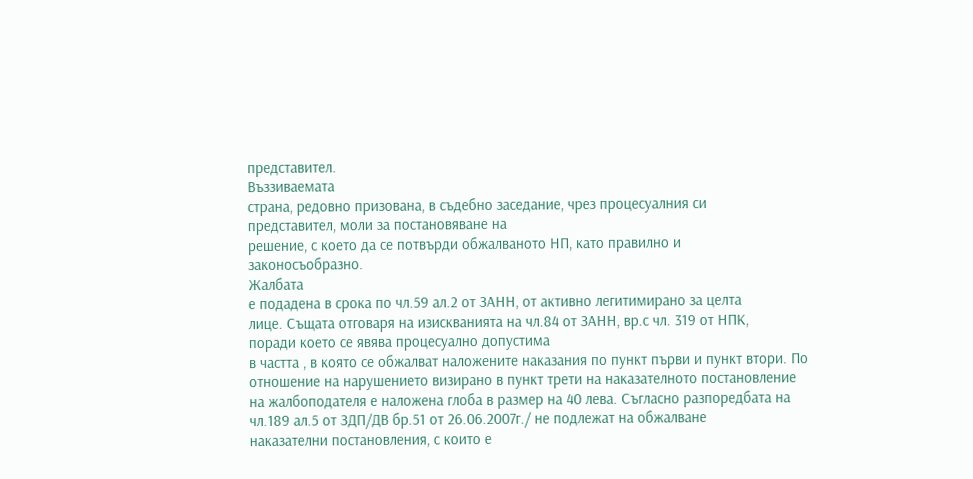представител.
Въззиваемата
страна, редовно призована, в съдебно заседание, чрез процесуалния си
представител, моли за постановяване на
решение, с което да се потвърди обжалваното НП, като правилно и
законосъобразно.
Жалбата
е подадена в срока по чл.59 ал.2 от ЗАНН, от активно легитимирано за целта
лице. Същата отговаря на изискванията на чл.84 от ЗАНН, вр.с чл. 319 от НПК,
поради което се явява процесуално допустима
в частта , в която се обжалват наложените наказания по пункт първи и пункт втори. По
отношение на нарушението визирано в пункт трети на наказателното постановление
на жалбоподателя е наложена глоба в размер на 40 лева. Съгласно разпоредбата на
чл.189 ал.5 от ЗДП/ДВ бр.51 от 26.06.2007г./ не подлежат на обжалване
наказателни постановления, с които е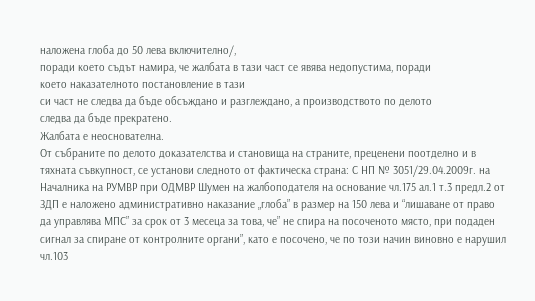наложена глоба до 50 лева включително/,
поради което съдът намира, че жалбата в тази част се явява недопустима, поради
което наказателното постановление в тази
си част не следва да бъде обсъждано и разглеждано, а производството по делото
следва да бъде прекратено.
Жалбата е неоснователна.
От събраните по делото доказателства и становища на страните, преценени поотделно и в тяхната съвкупност, се установи следното от фактическа страна: С НП № 3051/29.04.2009г. на Началника на РУМВР при ОДМВР Шумен на жалбоподателя на основание чл.175 ал.1 т.3 предл.2 от ЗДП е наложено административно наказание „глоба” в размер на 150 лева и “лишаване от право да управлява МПС” за срок от 3 месеца за това, че” не спира на посоченото място, при подаден сигнал за спиране от контролните органи”, като е посочено, че по този начин виновно е нарушил чл.103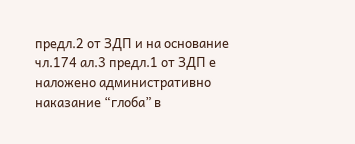предл.2 от ЗДП и на основание чл.174 ал.3 предл.1 от ЗДП е наложено административно наказание “глоба” в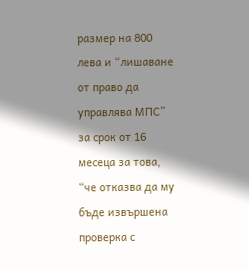размер на 800 лева и “лишаване от право да управлява МПС” за срок от 16 месеца за това, “че отказва да му бъде извършена проверка с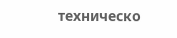техническо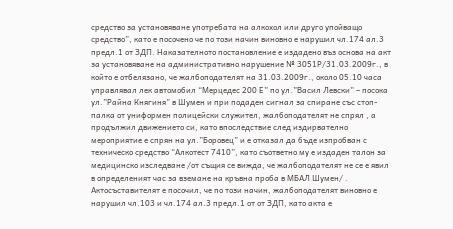средство за установяване употребата на алкохол или друго упойващо средство”, като е посочено че по този начин виновно е нарушил чл.174 ал.3 предл.1 от ЗДП. Наказателното постановление е издадено въз основа на акт за установяване на административно нарушение № 3051Р/31.03.2009г., в който е отбелязано, че жалбоподателят на 31.03.2009г., около 05.10 часа управлявал лек автомобил “Мерцедес 200 Е” по ул.”Васил Левски” – посока ул.”Райна Княгиня” в Шумен и при подаден сигнал за спиране със стоп-палка от униформен полицейски служител, жалбоподателят не спрял , а продължил движението си, като впоследствие след издирвателно мероприятие е спрян на ул.”Боровец” и е отказал да бъде изпробван с техническо средство “Алкотест 7410”, като съответно му е издаден талон за медицинско изследване /от същия се вижда, че жалбоподателят не се е явил в определеният час за вземане на кръвна проба в МБАЛ Шумен/ . Актосъставителят е посочил, че по този начин, жалбоподателят виновно е нарушил чл.103 и чл.174 ал.3 предл.1 от от ЗДП, като акта е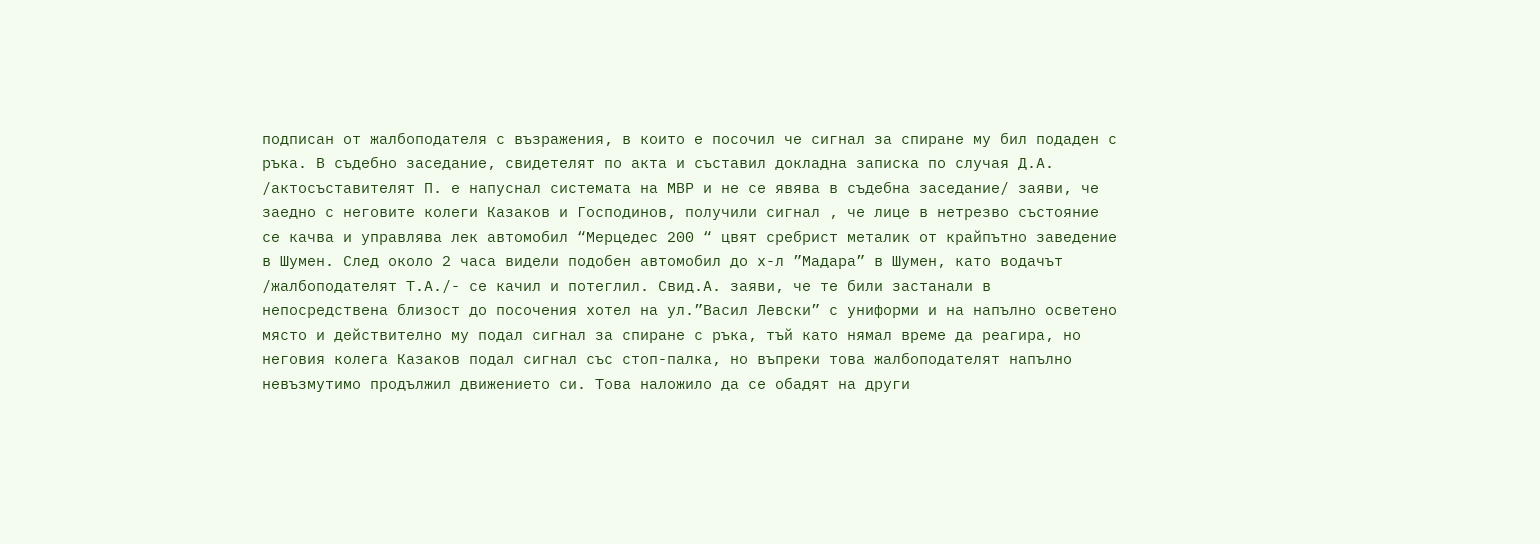подписан от жалбоподателя с възражения, в които е посочил че сигнал за спиране му бил подаден с ръка. В съдебно заседание, свидетелят по акта и съставил докладна записка по случая Д.А. /актосъставителят П. е напуснал системата на МВР и не се явява в съдебна заседание/ заяви, че заедно с неговите колеги Казаков и Господинов, получили сигнал , че лице в нетрезво състояние се качва и управлява лек автомобил “Мерцедес 200 “ цвят сребрист металик от крайпътно заведение в Шумен. След около 2 часа видели подобен автомобил до х-л ”Мадара” в Шумен, като водачът /жалбоподателят Т.А./- се качил и потеглил. Свид.А. заяви, че те били застанали в непосредствена близост до посочения хотел на ул.”Васил Левски” с униформи и на напълно осветено място и действително му подал сигнал за спиране с ръка, тъй като нямал време да реагира, но неговия колега Казаков подал сигнал със стоп-палка, но въпреки това жалбоподателят напълно невъзмутимо продължил движението си. Това наложило да се обадят на други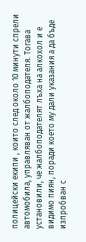полицейски екипи , които след около 10 минути спрели автомобила, управляван от жалбоподателя. Тогава установили, че жалбоподателят лъха на алкохол и е видимо пиян, поради което му дали указания а да бъде изпробван с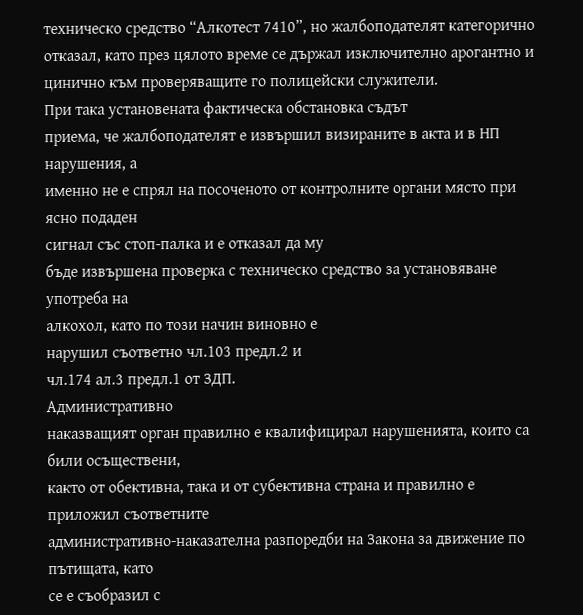техническо средство “Алкотест 7410”, но жалбоподателят категорично отказал, като през цялото време се държал изключително арогантно и цинично към проверяващите го полицейски служители.
При така установената фактическа обстановка съдът
приема, че жалбоподателят е извършил визираните в акта и в НП нарушения, а
именно не е спрял на посоченото от контролните органи място при ясно подаден
сигнал със стоп-палка и е отказал да му
бъде извършена проверка с техническо средство за установяване употреба на
алкохол, като по този начин виновно е
нарушил съответно чл.103 предл.2 и
чл.174 ал.3 предл.1 от ЗДП.
Административно
наказващият орган правилно е квалифицирал нарушенията, които са били осъществени,
както от обективна, така и от субективна страна и правилно е приложил съответните
административно-наказателна разпоредби на Закона за движение по пътищата, като
се е съобразил с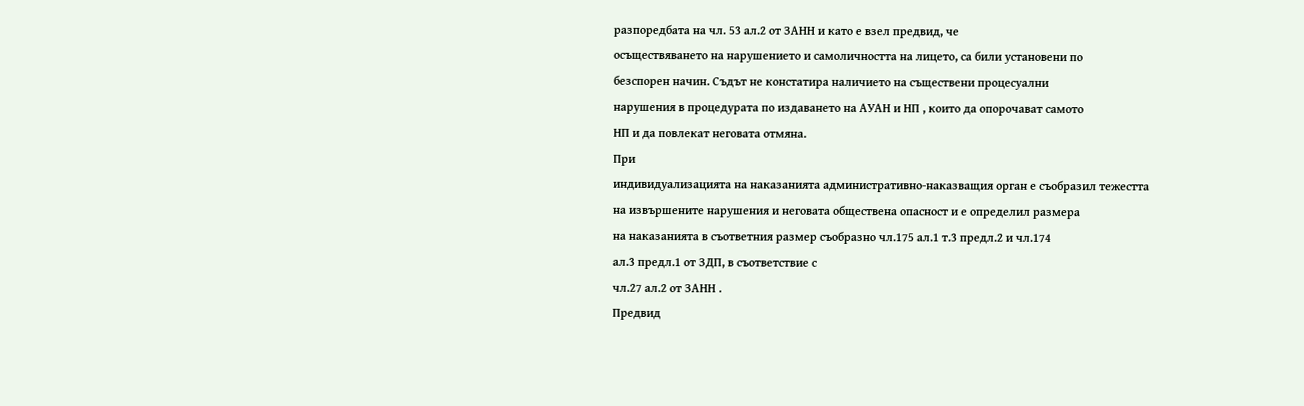разпоредбата на чл. 53 ал.2 от ЗАНН и като е взел предвид, че
осъществяването на нарушението и самоличността на лицето, са били установени по
безспорен начин. Съдът не констатира наличието на съществени процесуални
нарушения в процедурата по издаването на АУАН и НП , които да опорочават самото
НП и да повлекат неговата отмяна.
При
индивидуализацията на наказанията административно-наказващия орган е съобразил тежестта
на извършените нарушения и неговата обществена опасност и е определил размера
на наказанията в съответния размер съобразно чл.175 ал.1 т.3 предл.2 и чл.174
ал.3 предл.1 от ЗДП, в съответствие с
чл.27 ал.2 от ЗАНН .
Предвид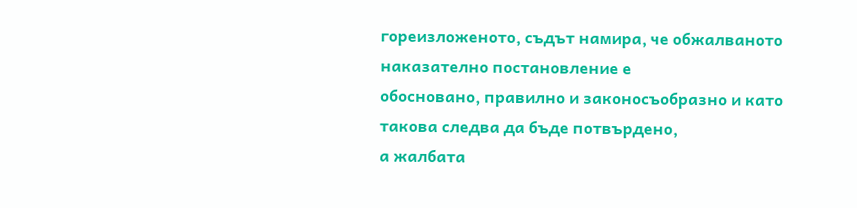гореизложеното, съдът намира, че обжалваното наказателно постановление е
обосновано, правилно и законосъобразно и като такова следва да бъде потвърдено,
а жалбата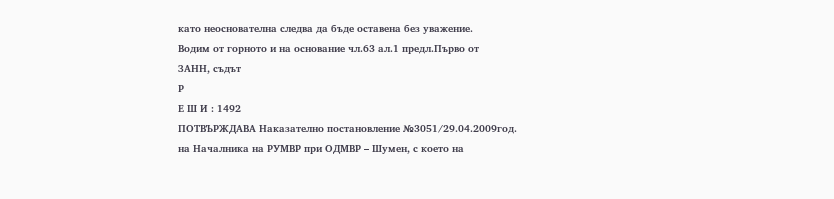като неоснователна следва да бъде оставена без уважение.
Водим от горното и на основание чл.63 ал.1 предл.Първо от
ЗАНН, съдът
Р
Е Ш И : 1492
ПОТВЪРЖДАВА Наказателно постановление №3051/29.04.2009год.
на Началника на РУМВР при ОДМВР – Шумен, с което на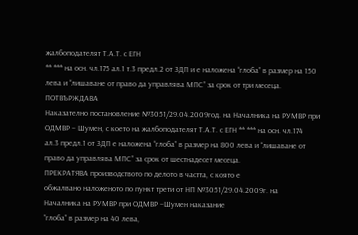жалбоподателят Т.А.Т. с ЕГН
** *** на осн. чл.175 ал.1 т.3 предл.2 от ЗДП и е наложена “глоба” в размер на 150
лева и “лишаване от право да управлява МПС” за срок от три месеца.
ПОТВЪРЖДАВА
Наказателно постановление №3051/29.04.2009год. на Началника на РУМВР при
ОДМВР – Шумен, с което на жалбоподателят Т.А.Т. с ЕГН ** *** на осн. чл.174
ал.3 предл.1 от ЗДП е наложена “глоба” в размер на 800 лева и “лишаване от
право да управлява МПС” за срок от шестнадесет месеца.
ПРЕКРАТЯВА производството по делото в частта, с която е
обжалвано наложеното по пункт трети от НП №3051/29.04.2009г. на
Началника на РУМВР при ОДМВР –Шумен наказание
“глоба” в размер на 40 лева,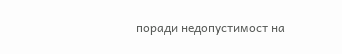поради недопустимост на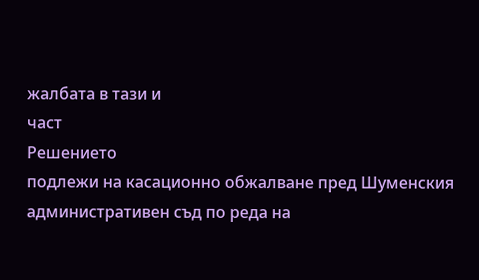жалбата в тази и
част
Решението
подлежи на касационно обжалване пред Шуменския административен съд по реда на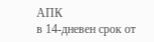АПК
в 14-дневен срок от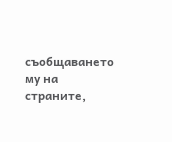съобщаването му на страните,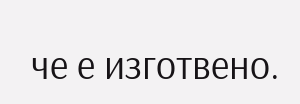че е изготвено.